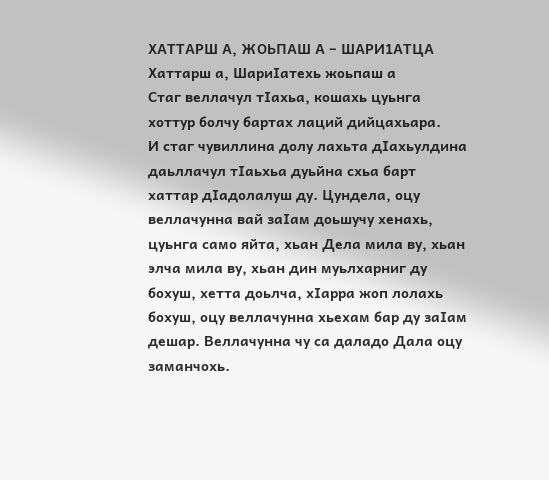ХАТТАРШ А, ЖОЬПАШ А – ШАРИ1АТЦА
Хаттарш а, ШариIатехь жоьпаш а
Стаг веллачул тIахьа, кошахь цуьнга хоттур болчу бартах лаций дийцахьара.
И стаг чувиллина долу лахьта дIахьулдина даьллачул тIаьхьа дуьйна схьа барт хаттар дIадолалуш ду. Цундела, оцу веллачунна вай заIам доьшучу хенахь, цуьнга само яйта, хьан Дела мила ву, хьан элча мила ву, хьан дин муьлхарниг ду бохуш, хетта доьлча, хIарра жоп лолахь бохуш, оцу веллачунна хьехам бар ду заIам дешар. Веллачунна чу са даладо Дала оцу заманчохь.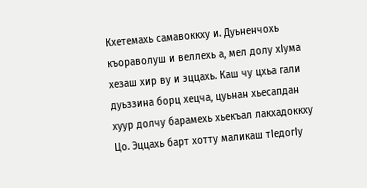Кхетемахь самавоккху и. Дуьненчохь къораволуш и веллехь а, мел долу хIума хезаш хир ву и эццахь. Каш чу цхьа гали дуьззина борц хецча, цуьнан хьесапдан хуур долчу барамехь хьекъал лакхадоккху Цо. Эццахь барт хотту маликаш тIедогIу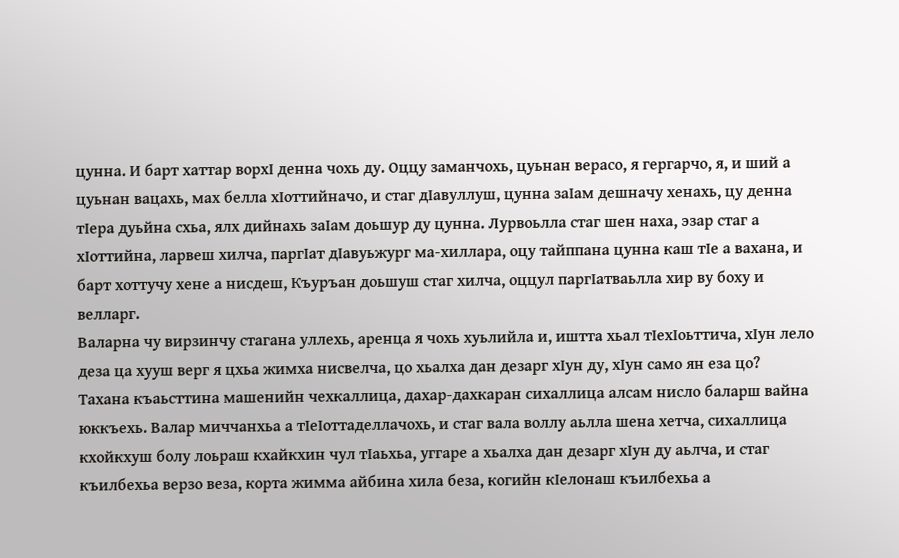цунна. И барт хаттар ворхI денна чохь ду. Оццу заманчохь, цуьнан верасо, я гергарчо, я, и ший а цуьнан вацахь, мах белла хIоттийначо, и стаг дIавуллуш, цунна заIам дешначу хенахь, цу денна тIера дуьйна схьа, ялх дийнахь заIам доьшур ду цунна. Лурвоьлла стаг шен наха, эзар стаг а хIоттийна, ларвеш хилча, паргIат дIавуьжург ма-хиллара, оцу тайппана цунна каш тIе а вахана, и барт хоттучу хене а нисдеш, Къуръан доьшуш стаг хилча, оццул паргIатваьлла хир ву боху и велларг.
Валарна чу вирзинчу стагана уллехь, аренца я чохь хуьлийла и, иштта хьал тIехIоьттича, хIун лело деза ца хууш верг я цхьа жимха нисвелча, цо хьалха дан дезарг хIун ду, хIун само ян еза цо?
Тахана къаьсттина машенийн чехкаллица, дахар-дахкаран сихаллица алсам нисло баларш вайна юккъехь. Валар миччанхьа а тIеIоттаделлачохь, и стаг вала воллу аьлла шена хетча, сихаллица кхойкхуш болу лоьраш кхайкхин чул тIаьхьа, уггаре а хьалха дан дезарг хIун ду аьлча, и стаг къилбехьа верзо веза, корта жимма айбина хила беза, когийн кIелонаш къилбехьа а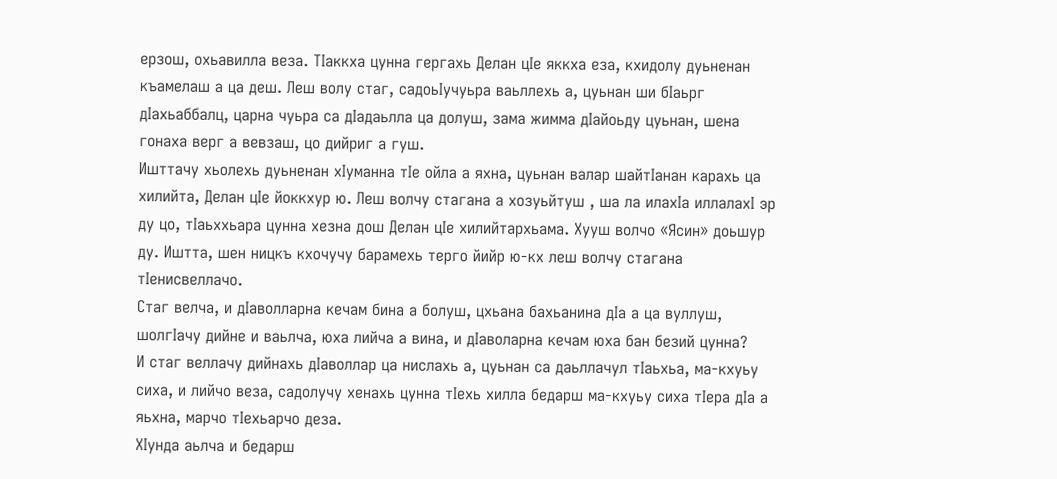ерзош, охьавилла веза. ТIаккха цунна гергахь Делан цIе яккха еза, кхидолу дуьненан къамелаш а ца деш. Леш волу стаг, садоьIучуьра ваьллехь а, цуьнан ши бIаьрг дIахьаббалц, царна чуьра са дIадаьлла ца долуш, зама жимма дIайоьду цуьнан, шена гонаха верг а вевзаш, цо дийриг а гуш.
Ишттачу хьолехь дуьненан хIуманна тIе ойла а яхна, цуьнан валар шайтIанан карахь ца хилийта, Делан цIе йоккхур ю. Леш волчу стагана а хозуьйтуш , ша ла илахIа иллалахI эр ду цо, тIаьххьара цунна хезна дош Делан цIе хилийтархьама. Хууш волчо «Ясин» доьшур ду. Иштта, шен ницкъ кхочучу барамехь терго йийр ю-кх леш волчу стагана тIенисвеллачо.
Стаг велча, и дIаволларна кечам бина а болуш, цхьана бахьанина дIа а ца вуллуш, шолгIачу дийне и ваьлча, юха лийча а вина, и дIаволарна кечам юха бан безий цунна?
И стаг веллачу дийнахь дIаволлар ца нислахь а, цуьнан са даьллачул тIаьхьа, ма-кхуьу сиха, и лийчо веза, садолучу хенахь цунна тIехь хилла бедарш ма-кхуьу сиха тIера дIа а яьхна, марчо тIехьарчо деза.
ХIунда аьлча и бедарш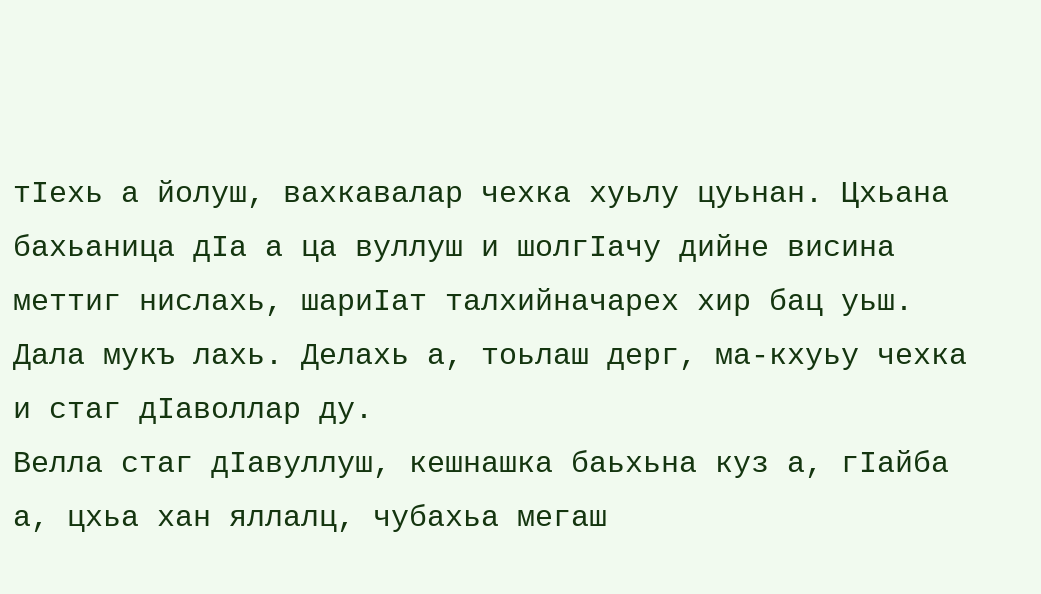тIехь а йолуш, вахкавалар чехка хуьлу цуьнан. Цхьана бахьаница дIа а ца вуллуш и шолгIачу дийне висина меттиг нислахь, шариIат талхийначарех хир бац уьш. Дала мукъ лахь. Делахь а, тоьлаш дерг, ма-кхуьу чехка и стаг дIаволлар ду.
Велла стаг дIавуллуш, кешнашка баьхьна куз а, гIайба а, цхьа хан яллалц, чубахьа мегаш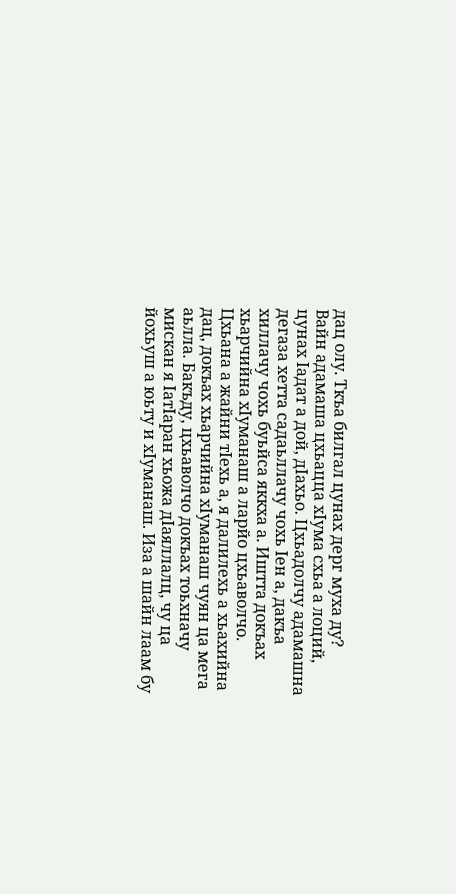дац олу. Ткъа билгал цунах дерг муха ду?
Вайн адамаша цхьацца хIума схьа а лоций, цунах Iадат а дой, дIахьо. Цхьадолчу адамашна дегаза хетта садаьллачу чохь Iен а, дакъа хиллачу чохь буьйса яккха а. Иштта докъах хьарчийна хIуманаш а ларйо цхьаволчо.
Цхьана а жайни тIехь а, я далилехь а хьахийна дац, докъах хьарчийна хIуманаш чуян ца мега аьлла. Бакъду, цхьаволчо докъах тоьхначу мискан я IатIаран хьожа дIаяллалц, чу ца йохьуш а юьту и хIуманаш. Иза а шайн лаам бу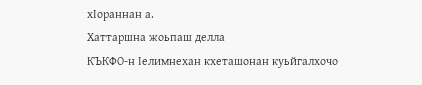хIораннан а.
Хаттаршна жоьпаш делла
КЪКФО-н Iелимнехан кхеташонан куьйгалхочо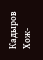Кадыров Хож-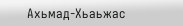Ахьмад-Хьаьжас